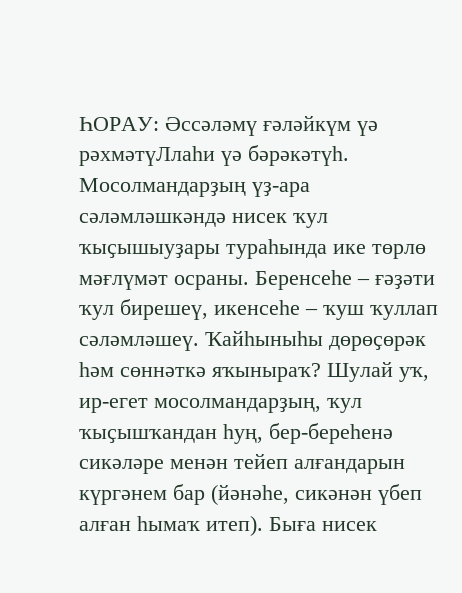ҺОРАУ: Әссәләмү ғәләйкүм үә рәхмәтүЛлаһи үә бәрәкәтүһ. Мосолмандарҙың үҙ-ара сәләмләшкәндә нисек ҡул ҡыҫышыуҙары тураһында ике төрлө мәғлүмәт осраны. Беренсеһе – ғәҙәти ҡул бирешеү, икенсеһе – ҡуш ҡуллап сәләмләшеү. Ҡайһыныһы дөрөҫөрәк һәм сөннәткә яҡыныраҡ? Шулай уҡ, ир-егет мосолмандарҙың, ҡул ҡыҫышҡандан һуң, бер-береһенә сикәләре менән тейеп алғандарын күргәнем бар (йәнәһе, сикәнән үбеп алған һымаҡ итеп). Быға нисек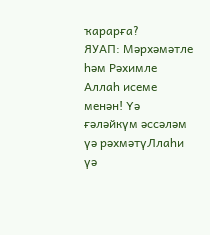ҡарарға?
ЯУАП: Мәрхәмәтле һәм Рәхимле Аллаһ исеме менән! Үә ғәләйкүм әссәләм үә рәхмәтүЛлаһи үә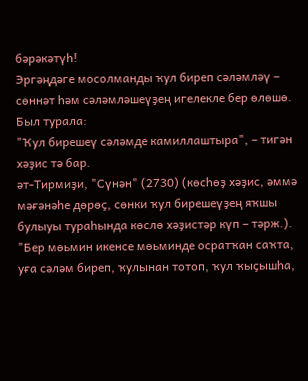бәрәкәтүһ!
Эргәңдәге мосолманды ҡул биреп сәләмләү – сөннәт һәм сәләмләшеүҙең игелекле бер өлөшө. Был турала:
"Ҡул бирешеү сәләмде камиллаштыра", – тигән хәҙис тә бар.
әт-Тирмиҙи, "Сүнән" (2730) (көсһөҙ хәҙис, әммә мәғәнәһе дөрөҫ, сөнки ҡул бирешеүҙең яҡшы булыуы тураһында көслө хәҙистәр күп – тәрж.).
"Бер мөьмин икенсе мөьминде осратҡан саҡта, уға сәләм биреп, ҡулынан тотоп, ҡул ҡыҫышһа,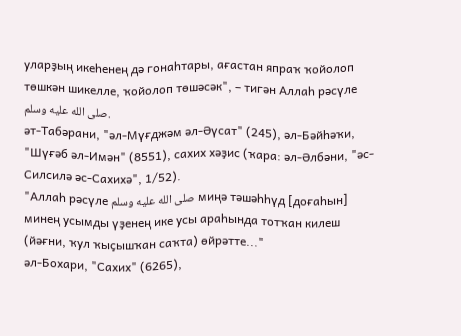уларҙың икеһенең дә гонаһтары, ағастан япраҡ ҡойолоп төшкән шикелле, ҡойолоп төшәсәк", – тигән Аллаһ рәсүле صلى الله عليه وسلم.
әт-Табәрани, "әл-Мүғджәм әл-Әүсат" (245), әл-Бәйһәҡи, "Шүғәб әл-Имән" (8551), сахих хәҙис (ҡара: әл-Әлбәни, "әс-Силсилә әс-Сахихә", 1/52).
"Аллаһ рәсүле صلى الله عليه وسلم миңә тәшәһһүд [доғаһын] минең усымды үҙенең ике усы араһында тотҡан килеш (йәғни, ҡул ҡыҫышҡан саҡта) өйрәтте..."
әл-Бохари, "Сахих" (6265),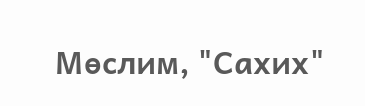Мөслим, "Сахих"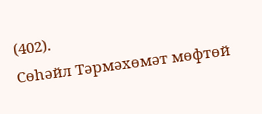(402).
Сөһәйл Тәрмәхөмәт мөфтөй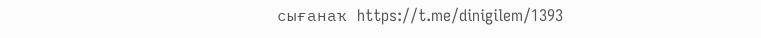сығанаҡ https://t.me/dinigilem/1393